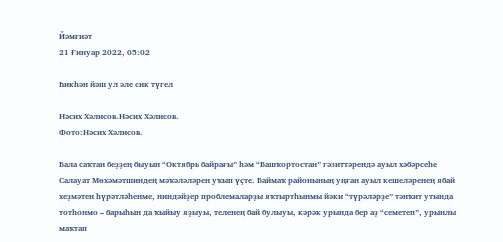Йәмғиәт
21 Ғинуар 2022, 05:02

Һикһән йәш ул әле сик түгел

Нәсих Хәлисов.Нәсих Хәлисов.
Фото:Нәсих Хәлисов.

Бала саҡтан беҙҙең быуын “Октябрь байрағы” һәм “Башҡортостан” гәзиттәрендә ауыл хәбәрсеһе Салауат Мөхәмәтшиндең мәҡәләләрен уҡып үҫте. Баймаҡ районының уңған ауыл кешеләренең ябай хеҙмәтен һүрәтләһенме, ниндәйҙер проблемаларҙы яҡтыртһынмы йәки “түрәләрҙе” тәнҡит утында тотһонмо – барыһын да ҡыйыу яҙыуы, теленең бай булыуы, кәрәк урында бер аҙ “семетеп”, урынлы маҡтап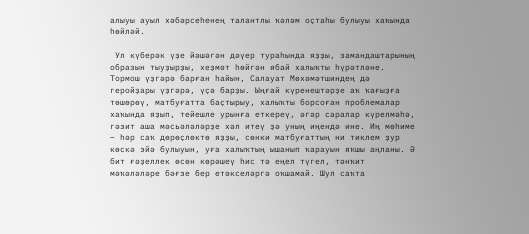алыуы ауыл хәбәрсеһенең талантлы ҡәләм оҫтаһы булыуы хаҡында һөйләй.

 Ул күберәк үҙе йәшәгән дәүер тураһында яҙҙы, замандаштарының образын тыуҙырҙы, хеҙмәт һөйгән ябай халыҡты һүрәтләне. Тормош үҙгәрә барған һайын, Салауат Мөхәмәтшиндең дә геройҙары үҙгәрә, үҫә барҙы. Ыңғай күренештәрҙе аҡ ҡағыҙға төшөрөү, матбуғатта баҫтырыу, халыҡты борсоған проблемалар хаҡында яҙып, тейешле урынға еткереү, әгәр саралар күрелмәһә, гәзит аша мәсьәләләрҙе хәл итеү ҙә уның иңендә ине. Иң мөһиме – һәр саҡ дөрөҫлөктө яҙҙы, сөнки матбуғаттың ни тиклем ҙур көскә эйә булыуын, уға халыҡтың ышанып ҡарауын яҡшы аңланы. Ә бит ғәҙеллек өсөн көрәшеү һис тә еңел түгел, тәнҡит мәҡәләләре бәғзе бер етәкселәргә оҡшамай. Шул саҡта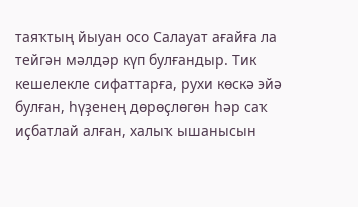таяҡтың йыуан осо Салауат ағайға ла тейгән мәлдәр күп булғандыр. Тик кешелекле сифаттарға, рухи көскә эйә булған, һүҙенең дөрөҫлөгөн һәр саҡ иҫбатлай алған, халыҡ ышанысын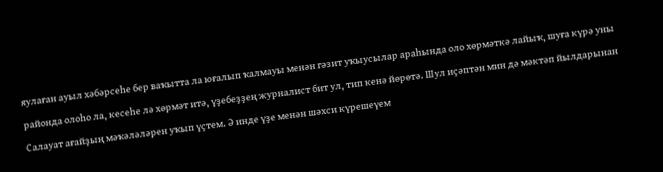яулаған ауыл хәбәрсеһе бер ваҡытта ла юғалып ҡалмауы менән гәзит уҡыусылар араһында оло хөрмәткә лайыҡ, шуға күрә уны районда олоһо ла, кесеһе лә хөрмәт итә, үҙебеҙҙең журналист бит ул, тип кенә йөрөтә. Шул иҫәптән мин дә мәктәп йылдарынан Салауат ағайҙың мәҡәләләрен уҡып үҫтем. Ә инде үҙе менән шәхси күрешеүем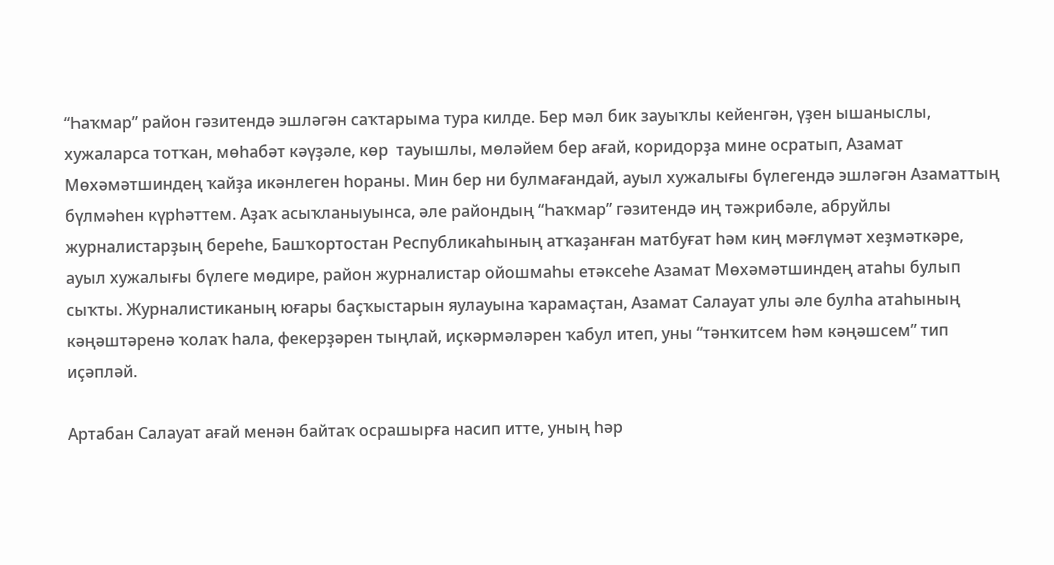“Һаҡмар” район гәзитендә эшләгән саҡтарыма тура килде. Бер мәл бик зауыҡлы кейенгән, үҙен ышаныслы, хужаларса тотҡан, мөһабәт кәүҙәле, көр  тауышлы, мөләйем бер ағай, коридорҙа мине осратып, Азамат Мөхәмәтшиндең ҡайҙа икәнлеген һораны. Мин бер ни булмағандай, ауыл хужалығы бүлегендә эшләгән Азаматтың бүлмәһен күрһәттем. Аҙаҡ асыҡланыуынса, әле райондың “Һаҡмар” гәзитендә иң тәжрибәле, абруйлы журналистарҙың береһе, Башҡортостан Республикаһының атҡаҙанған матбуғат һәм киң мәғлүмәт хеҙмәткәре, ауыл хужалығы бүлеге мөдире, район журналистар ойошмаһы етәксеһе Азамат Мөхәмәтшиндең атаһы булып сыҡты. Журналистиканың юғары баҫҡыстарын яулауына ҡарамаҫтан, Азамат Салауат улы әле булһа атаһының кәңәштәренә ҡолаҡ һала, фекерҙәрен тыңлай, иҫкәрмәләрен ҡабул итеп, уны “тәнҡитсем һәм кәңәшсем” тип иҫәпләй.

Артабан Салауат ағай менән байтаҡ осрашырға насип итте, уның һәр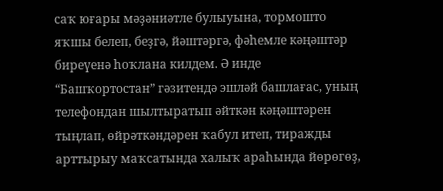саҡ юғары мәҙәниәтле булыуына, тормошто яҡшы белеп, беҙгә, йәштәргә, фәһемле кәңәштәр биреүенә һоҡлана килдем. Ә инде “Башҡортостан” гәзитендә эшләй башлағас, уның телефондан шылтыратып әйткән кәңәштәрен тыңлап, өйрәткәндәрен ҡабул итеп, тиражды арттырыу маҡсатында халыҡ араһында йөрөгөҙ,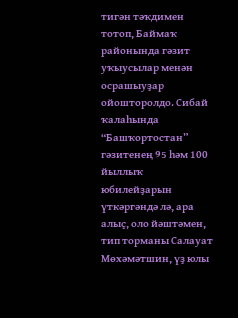тигән тәҡдимен тотоп, Баймаҡ районында гәзит уҡыусылар менән осрашыуҙар ойошторолдо. Сибай ҡалаһында “Башҡортостан” гәзитенең 95 һәм 100 йыллыҡ юбилейҙарын үткәргәндә лә, ара алыҫ, оло йәштәмен, тип торманы Салауат Мөхәмәтшин, үҙ юлы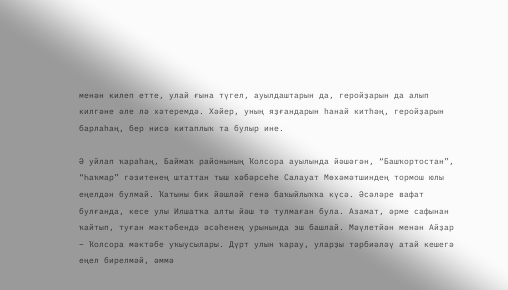менән килеп етте, улай ғына түгел, ауылдаштарын да, геройҙарын да алып килгәне әле лә хәтеремдә. Хәйер, уның яҙғандарын һанай китһәң, геройҙарын барлаһаң, бер нисә китаплыҡ та булыр ине.

Ә уйлап ҡараһаң, Баймаҡ районының Ҡолсора ауылында йәшәгән, “Башҡортостан”, “Һаҡмар” гәзитенең штаттан тыш хәбәрсеһе Салауат Мөхәмәтшиндең тормош юлы еңелдән булмай. Ҡатыны бик йәшләй генә баҡыйлыҡҡа күсә. Әсәләре вафат булғанда, кесе улы Илшатҡа алты йәш тә тулмаған була. Азамат, әрме сафынан ҡайтып, туған мәктәбендә әсәһенең урынында эш башлай. Мәүлетйән менән Айҙар – Ҡолсора мәктәбе уҡыусылары. Дүрт улын ҡарау, уларҙы тәрбиәләү атай кешегә еңел бирелмәй, әммә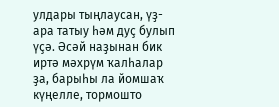улдары тыңлаусан, үҙ-ара татыу һәм дуҫ булып үҫә. Әсәй наҙынан бик иртә мәхрүм ҡалһалар ҙа, барыһы ла йомшаҡ күңелле, тормошто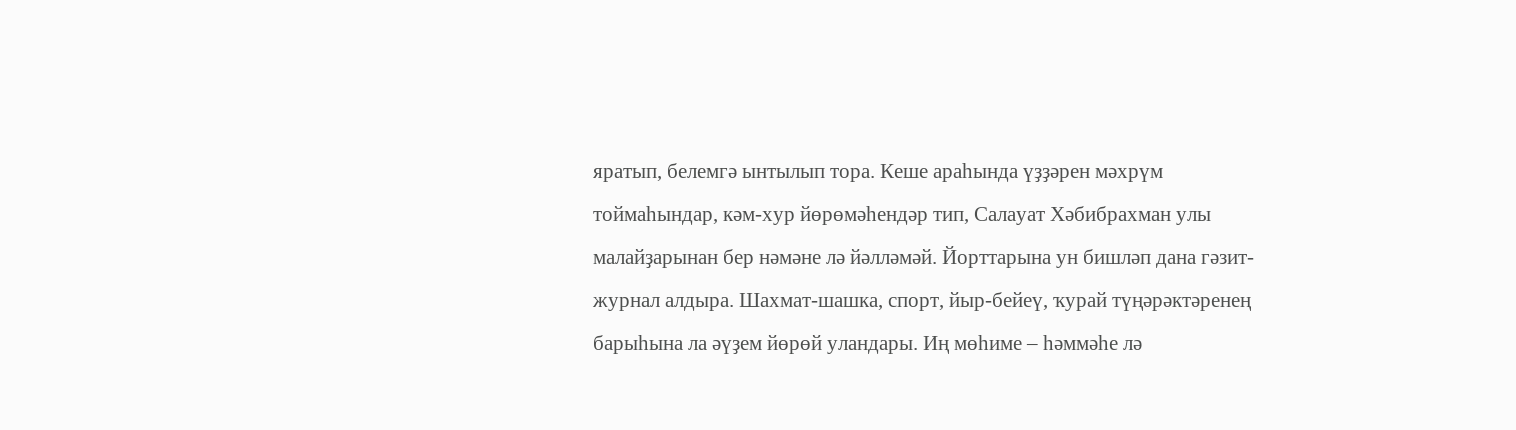яратып, белемгә ынтылып тора. Кеше араһында үҙҙәрен мәхрүм тоймаһындар, кәм-хур йөрөмәһендәр тип, Салауат Хәбибрахман улы малайҙарынан бер нәмәне лә йәлләмәй. Йорттарына ун бишләп дана гәзит-журнал алдыра. Шахмат-шашка, спорт, йыр-бейеү, ҡурай түңәрәктәренең барыһына ла әүҙем йөрөй уландары. Иң мөһиме – һәммәһе лә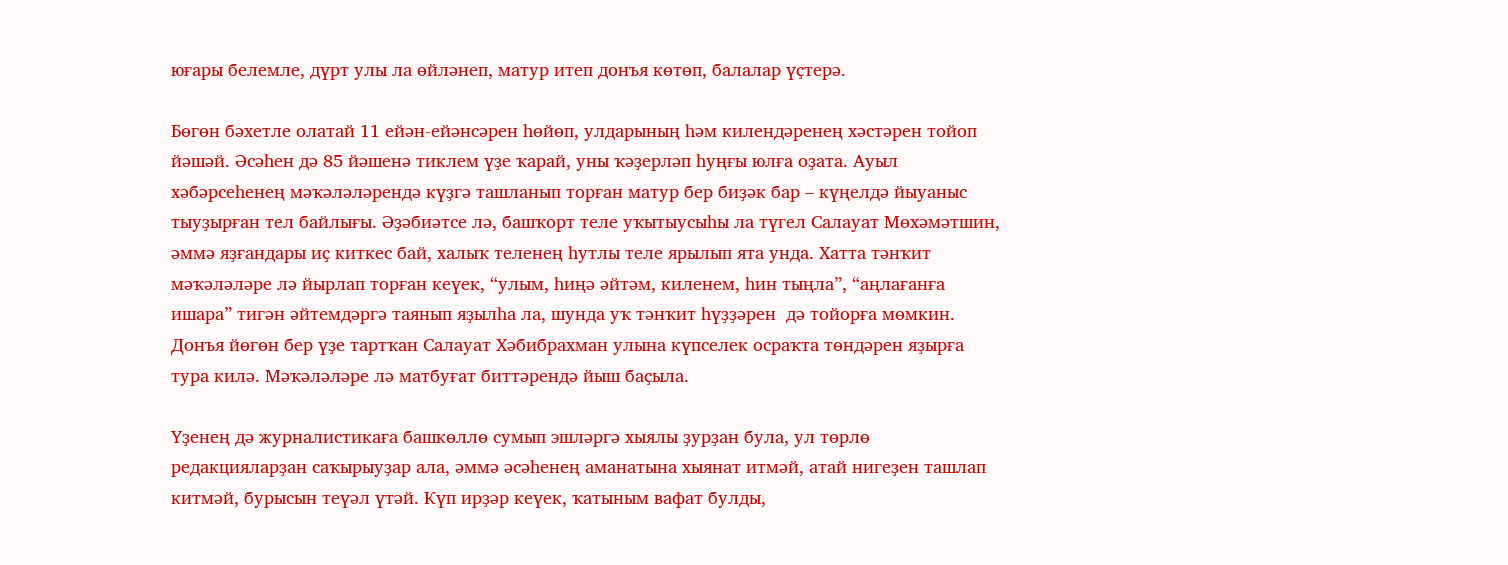юғары белемле, дүрт улы ла өйләнеп, матур итеп донъя көтөп, балалар үҫтерә.

Бөгөн бәхетле олатай 11 ейән-ейәнсәрен һөйөп, улдарының һәм килендәренең хәстәрен тойоп йәшәй. Әсәһен дә 85 йәшенә тиклем үҙе ҡарай, уны ҡәҙерләп һуңғы юлға оҙата. Ауыл хәбәрсеһенең мәҡәләләрендә күҙгә ташланып торған матур бер биҙәк бар – күңелдә йыуаныс тыуҙырған тел байлығы. Әҙәбиәтсе лә, башҡорт теле уҡытыусыһы ла түгел Салауат Мөхәмәтшин, әммә яҙғандары иҫ киткес бай, халыҡ теленең һутлы теле ярылып ята унда. Хатта тәнҡит мәҡәләләре лә йырлап торған кеүек, “улым, һиңә әйтәм, киленем, һин тыңла”, “аңлағанға ишара” тигән әйтемдәргә таянып яҙылһа ла, шунда уҡ тәнҡит һүҙҙәрен  дә тойорға мөмкин. Донъя йөгөн бер үҙе тартҡан Салауат Хәбибрахман улына күпселек осраҡта төндәрен яҙырға тура килә. Мәҡәләләре лә матбуғат биттәрендә йыш баҫыла.

Үҙенең дә журналистикаға башкөллө сумып эшләргә хыялы ҙурҙан була, ул төрлө редакцияларҙан саҡырыуҙар ала, әммә әсәһенең аманатына хыянат итмәй, атай нигеҙен ташлап китмәй, бурысын теүәл үтәй. Күп ирҙәр кеүек, ҡатыным вафат булды,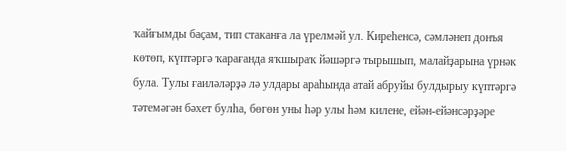ҡайғымды баҫам, тип стаканға ла үрелмәй ул. Киреһенсә, сәмләнеп донъя көтөп, күптәргә ҡарағанда яҡшыраҡ йәшәргә тырышып, малайҙарына үрнәк була. Тулы ғаиләләрҙә лә улдары араһында атай абруйы булдырыу күптәргә тәтемәгән бәхет булһа, бөгөн уны һәр улы һәм килене, ейән-ейәнсәрҙәре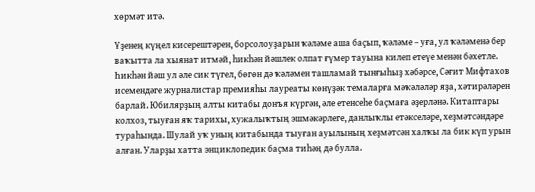хөрмәт итә.

Үҙенең күңел кисерештәрен, борсолоуҙарын ҡәләме аша баҫып, ҡәләме – уға, ул ҡәләменә бер ваҡытта ла хыянат итмәй, һикһән йәшлек олпат ғүмер тауына килеп етеүе менән бәхетле. Һикһән йәш ул әле сик түгел, бөгөн дә ҡәләмен ташламай тынғыһыҙ хәбәрсе, Сәғит Мифтахов исемендәге журналистар премияһы лауреаты көнүҙәк темаларға мәҡәләләр яҙа, хәтирәләрен барлай. Юбилярҙың алты китабы донъя күргән, әле етенсеһе баҫмаға әҙерләнә. Китаптары колхоз, тыуған яҡ тарихы, хужалыҡтың эшмәкәрлеге, данлыҡлы етәкселәре, хеҙмәтсәндәре тураһында. Шулай уҡ уның китабында тыуған ауылының хеҙмәтсән халҡы ла бик күп урын алған. Уларҙы хатта энциклопедик баҫма тиһәң дә булла.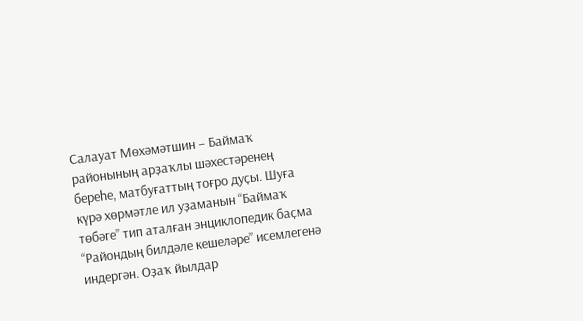Салауат Мөхәмәтшин – Баймаҡ районының арҙаҡлы шәхестәренең береһе, матбуғаттың тоғро дуҫы. Шуға күрә хөрмәтле ил уҙаманын “Баймаҡ төбәге” тип аталған энциклопедик баҫма “Райондың билдәле кешеләре” исемлегенә индергән. Оҙаҡ йылдар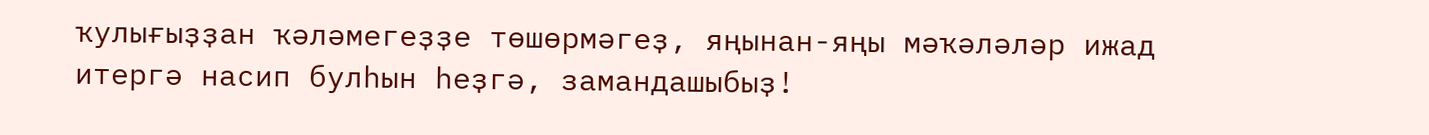ҡулығыҙҙан ҡәләмегеҙҙе төшөрмәгеҙ, яңынан-яңы мәҡәләләр ижад итергә насип булһын һеҙгә, замандашыбыҙ!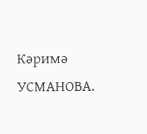Кәримә УСМАНОВА.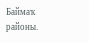Баймаҡ районы.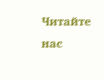Читайте нас